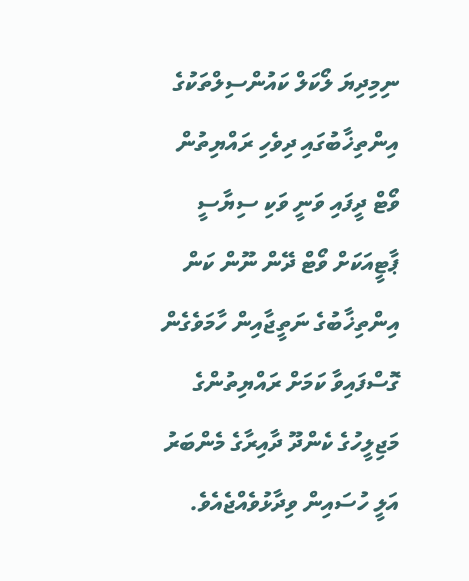ނިމިދިޔަ ލޯކަލް ކައުންސިލްތަކުގެ އިންތިޚާބުގައި ދިވެހި ރައްޔިތުން ވޯޓް ދީފައި ވަނީ ވަކި ސިޔާސީ ޕާޓީއަކަށް ވޯޓް ދޭން ނޫން ކަން އިންތިޚާބުގެ ނަތީޖާއިން ހާމަވެގެން ގޮސްފައިވާ ކަމަށް ރައްޔިތުންގެ މަޖިލީހުގެ ކެންދޫ ދާއިރާގެ މެންބަރު އަލީ ހުސައިން ވިދާޅުވެއްޖެއެވެ.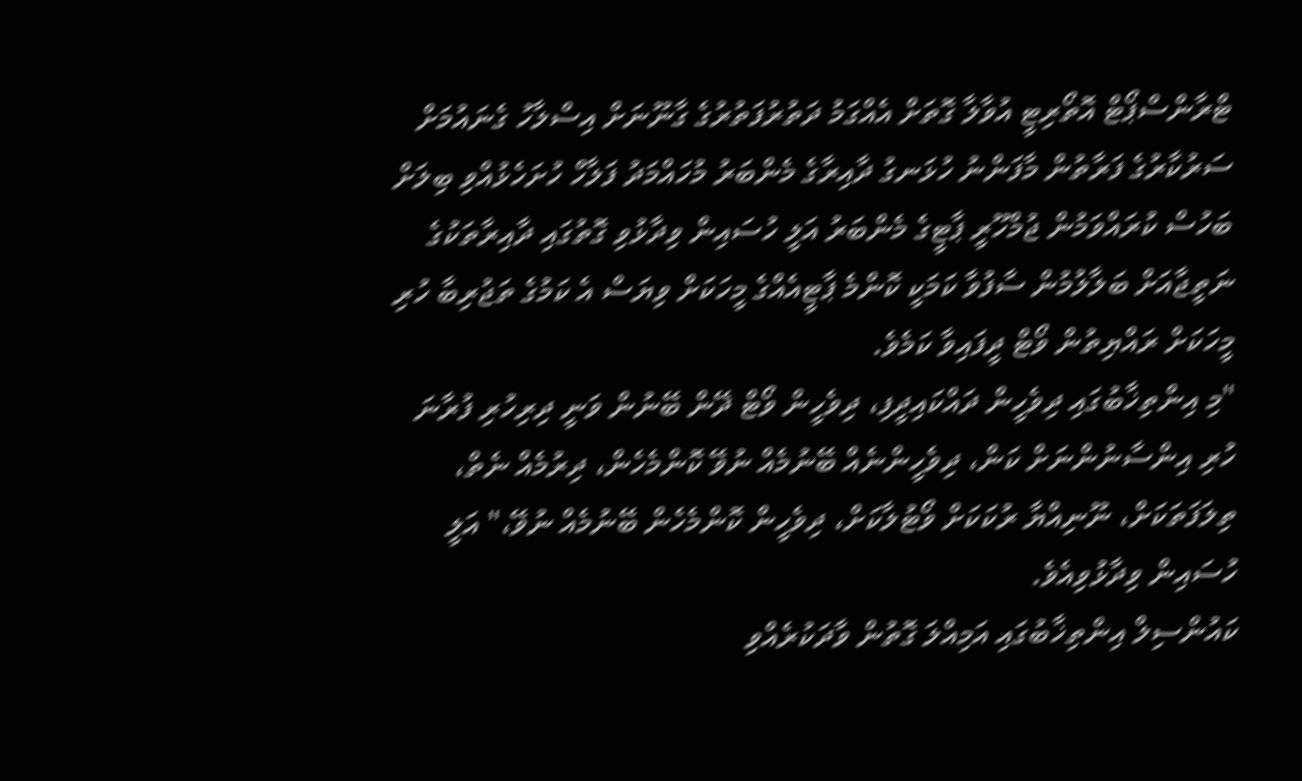ޓްރާންސްޕޯޓް އޮތޯރިޓީ އުވާލާ ގޮތަށް އެއްގަމު ދަތުރުފަތުރުގެ ގާނޫނަށް އިސްލާހު ގެނައުމަށް ސަރުކާރުގެ ފަރާތުން މާފަންނު ހުޅަނގު ދާއިރާގެ މެންބަރު މުހައްމަދު ފަލާހް ހުށަހެޅުއްވި ބިލަށް ބަހުސް ކުރައްވަމުން ޖުމްހޫރީ ޕާޓީގެ މެންބަރު އަލީ ހުސައިން ވިދާޅުވި ގޮތުގައި ދާއިރާތަކުގެ ނަތީޖާއަށް ބަލާލުމުން ސާފުވާ ކަމަކީ ކޮންމެ ޕާޓީއެއްގެ މީހަކަށް ވިޔަސް އެ ކަމުގެ ތަޖުރިބާ ހުރި މީހަކަށް ރައްޔިތުން ވޯޓް ދީފައިވާ ކަމެވެ.
"މި އިންތިޚާބުގައި ދިވެހީން ދައްކައިދީފި، ދިވެހީން ވޯޓް ދޭން ބޭނުން ވަނީ ދިރިހުރި ފުރާނަ ހުރި އިންސާނުންނަށް ކަން، ދިވެހީންނެއް ބޭނުމެއް ނުވޭ ކޮންމެހެން، ދިރުމެއް ނެތް، ތިލަފަތަކަށް، ނޫނިއްޔާ ރުކަކަށް ވޯޓުލާކަށް، ދިވެހީން ކޮންމެހެން ބޭނުމެއް ނުވޭ،" އަލީ ހުސައިން ވިދާޅުވިއެވެ.
ކައުންސިލް އިންތިޚާބުގައި އަމިއްލަ ގޮތުން ވާދަކުރެއްވި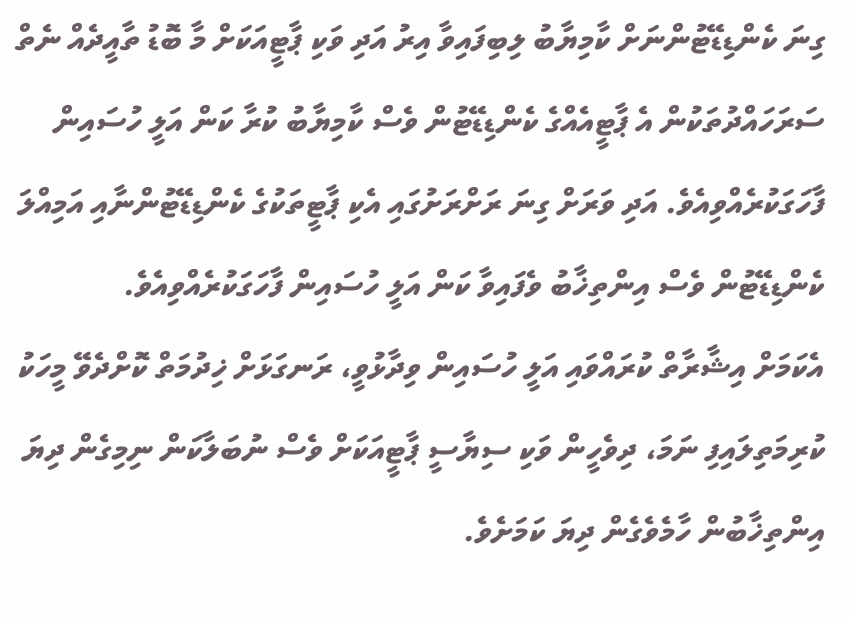ގިނަ ކެންޑިޑޭޓުންނަށް ކާމިޔާބު ލިބިފައިވާ އިރު އަދި ވަކި ޕާޓީއަކަށް މާ ބޮޑު ތާއީދެއް ނެތް ސަރަހައްދުތަކުން އެ ޕާޓީއެއްގެ ކެންޑިޑޭޓުން ވެސް ކާމިޔާބު ކުރާ ކަން އަލީ ހުސައިން ފާހަގަކުރެއްވިއެވެ. އަދި ވަރަށް ގިނަ ރަށްރަށުގައި އެކި ޕާޓީތަކުގެ ކެންޑިޑޭޓުންނާއި އަމިއްލަ ކެންޑިޑޭޓުން ވެސް އިންތިޚާބު ވެފައިވާ ކަން އަލީ ހުސައިން ފާހަގަކުރެއްވިއެވެ.
އެކަމަށް އިޝާރާތް ކުރައްވައި އަލީ ހުސައިން ވިދާޅުވީ، ރަނގަޅަށް ޚިދުމަތް ކޮށްދެވޭ މީހަކު ކުރިމަތިލައިފި ނަމަ، ދިވެހީން ވަކި ސިޔާސީ ޕާޓީއަކަށް ވެސް ނުބަލާކަން ނިމިގެން ދިޔަ އިންތިޚާބުން ހާމެވެގެން ދިޔަ ކަމަށެވެ.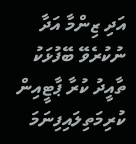އަދި ޒިންމާ އަދާ ނުކުރެވޭ ބޭފުޅަކު ތާއީދު ކުރާ ޕާޓީއިން ކުރިމަތިލައިފިނަމަ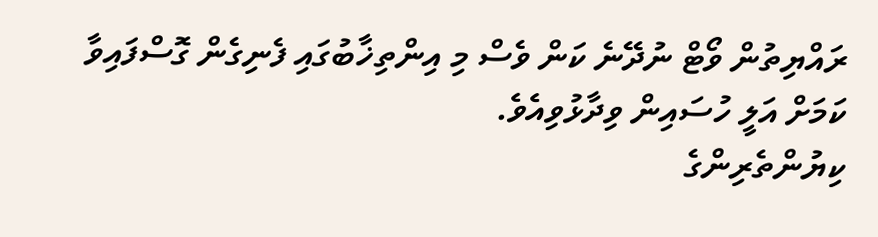ރައްޔިތުން ވޯޓް ނުދޭނެ ކަން ވެސް މި އިންތިޚާބުގައި ފެނިގެން ގޮސްފައިވާ ކަމަށް އަލީ ހުސައިން ވިދާޅުވިއެވެ.
ކިޔުންތެރިންގެ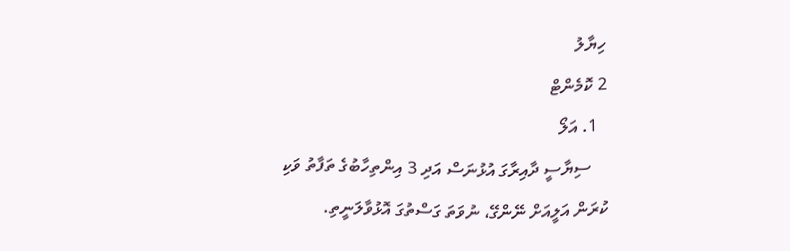ހިޔާލު
2 ކޮމެންޓް
  1. އަލޯ
    ސިޔާސީ ދާއިރާގަ އުޅުނަސް އަދި 3 އިންތިހާބުގެ ތަފާތު ވަކި ކުރަން އަލީއަށް ނޭންގޭ، ނުވަތަ ގަސްތުގަ އޮޅުވާލަނީތި.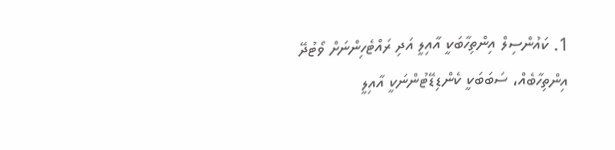1. ކައުންސިލް އިންތިހާބަކީ އާއިލީ އަދި ރައްޓެހިންނަށް ވޯޓުދޭ އިންތިހާބެއް، ސަބަބަކީ ކެންޑިޑޭޓުންނަކީ އާއިލީ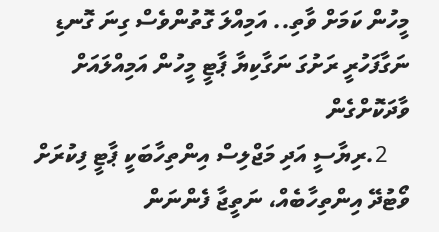މީހުން ކަމަށް ވާތި.. އަމިއްލަ ގޮތުންވެސް ގިނަ ގޮނޑި ނަގާފަހުރީ ރަށުގަ ނަގާކިޔާ ޕާޓީ މީހުން އަމިއްލައަށް ވާދަކޮށްގެން
    2.ރިޔާސީ އަދި މަޖްލިސް އިންތިހާބަކީ ޕާޓީ ފިކުރަށް ވޯޓުދޭ އިންތިހާބެއް، ނަތީޖާ ފެންނަން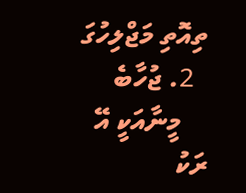ތިއޮތި މަޖްލިހުގަ
  2. ޖުހާބެ
    މީނާއަކީ އޭ ރަކު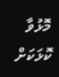މޮޅުވާ ކޮޅަކަށް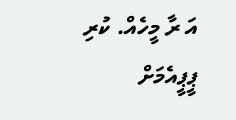އަ ރާ މީހެއް. ކުރި ޕީޕީއެމަށް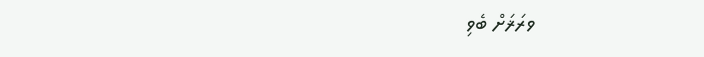ވރަޜަށް ބެވި